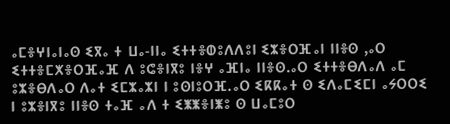ⴰⵎⴻⵖⵏⴰⵏⴰⵙ ⵉⴳⴰ ⵜ ⵡⴰ-ⵏⵏⴰ ⵉⵜⵜⴻⵀⵓⴷⴷⵓⵏ ⵉⵣⴻⵔⴼⴰⵏ ⵏⵏⴻⵙ ,ⴰⵔ ⵉⵜⵜⴻⵎⵅⴻⵔⴼⴰⴼ ⴷ ⵓⵛⴻⵏⴳⵓ ⵏⴻⵖ ⴰⴼⵏⴰ ⵏⵏⴻⵙ.ⴰⵔ ⵉⵜⵜⴻⴱⴷⴰⴷ ⴰⵎ ⵓⵣⴻⴱⴷⴰⵔ ⴷⴰⵜ ⵉⵎⵣⴰⵣⵏ ⵏ ⵓⵙⵏⵓⵔⴼ.ⴰⵔ ⵉⴽⴽⴰⵜ ⵙ ⵉⴷⴰⵎⵉⵎⵏ ⴰⵢⵔⵔⵉ ⵏ ⵓⵣⴻⵏⴳⵓ ⵏⵏⴻⵙ ⵜⴰⴼ ⴰⴷ ⵜ ⵉⵥⵥⴻⵏⵥⵓ ⵙ ⵡⴰⵎⵓⵔ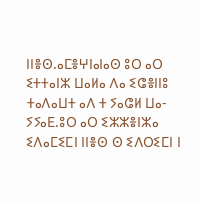ⵏⵏⴻⵙ.ⴰⵎⴻⵖⵏⴰⵏⴰⵙ ⵓⵔ ⴰⵔ ⵉⵜⵜⴰⵏⵣ ⵡⴰⵍⴰ ⴷⴰ ⵉⵛⴻⵏⵏⵓ ⵜⴰⴷⴰⵡⵜ ⴰⴷ ⵜ ⵢⴰⵛⵍ ⵡⴰ-ⵢⵢⴰⴹ.ⵓⵔ ⴰⵔ ⵉⵣⵣⴻⵏⵣⴰ ⵉⴷⴰⵎⵉⵎⵏ ⵏⵏⴻⵙ ⵙ ⵉⴷⵔⵉⵎⵏ ⵏ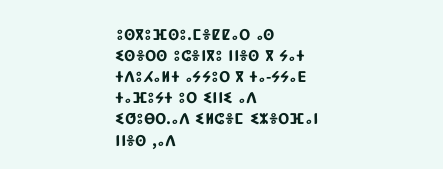ⵓⵙⴳⵓⴼⵙⵓ.ⵎⴻⵇⵇⴰⵔ ⴰⵙ ⵉⵙⴻⵔⵙ ⵓⵛⴻⵏⴳⵓ ⵏⵏⴻⵙ ⴳ ⵢⴰⵜ ⵜⴷⵓⵃⴰⵍⵜ ⴰⵢⵢⵓⵔ ⴳ ⵜⴰ-ⵢⵢⴰⴹ ⵜⴰⴼⵓⵢⵜ ⵓⵔ ⵉⵏⵏⵉ ⴰⴷ ⵉⵚⵓⴱⵔ.ⴰⴷ ⵉⵍⵛⴻⵎ ⵉⵣⴻⵔⴼⴰⵏ ⵏⵏⴻⵙ ,ⴰⴷ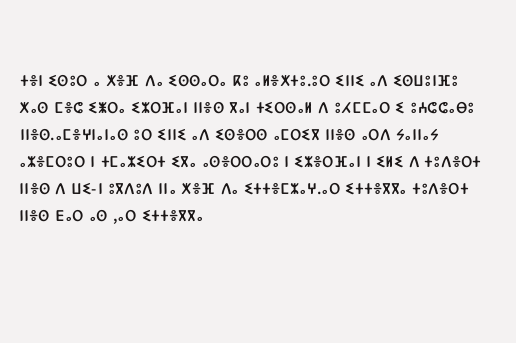ⵜⴻⵏ ⵉⵙⵓⵔ ⴰ ⵅⴻⴼ ⴷⴰ ⵉⵙⵙⴰⵔⴰ ⴽⵓ ⴰⵍⴻⵅⵜⵓ.ⵓⵔ ⵉⵏⵏⵉ ⴰⴷ ⵉⵙⵡⵓⵏⴼⵓ ⵅⴰⵙ ⵎⴻⵛ ⵉⵥⵔⴰ ⵉⵣⵔⴼⴰⵏ ⵏⵏⴻⵙ ⴳⴰⵏ ⵜⵉⵔⵙⴰⵍ ⴷ ⵓⵃⵎⵎⴰⵔ ⵉ ⵓⵄⵛⵛⴰⴱⵓ ⵏⵏⴻⵙ.ⴰⵎⴻⵖⵏⴰⵏⴰⵙ ⵓⵔ ⵉⵏⵏⵉ ⴰⴷ ⵉⵙⴻⵔⵙ ⴰⵎⵔⵉⴳ ⵏⵏⴻⵙ ⴰⵔⴷ ⵢⴰⵏⵏⴰⵢ ⴰⵣⴻⵎⵔⵓⵔ ⵏ ⵜⵎⴰⵣⵉⵔⵜ ⵉⴳⴰ ⴰⵙⴻⵔⵔⴰⵔⵓ ⵏ ⵉⵣⴻⵔⴼⴰⵏ ⵏ ⵉⵍⵉ ⴷ ⵜⵓⴷⴻⵔⵜ ⵏⵏⴻⵙ ⴷ ⵡⵉ-ⵏ ⵓⴳⴷⵓⴷ ⵏⵏⴰ ⵅⴻⴼ ⴷⴰ ⵉⵜⵜⴻⵎⵣⴰⵖ.ⴰⵔ ⵉⵜⵜⴻⴳⴳⴰ ⵜⵓⴷⴻⵔⵜ ⵏⵏⴻⵙ ⴹⴰⵔ ⴰⵙ ,ⴰⵔ ⵉⵜⵜⴻⴳⴳⴰ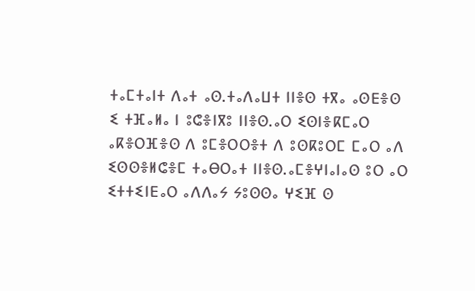ⵜⴰⵎⵜⴰⵏⵜ ⴷⴰⵜ ⴰⵙ.ⵜⴰⴷⴰⵡⵜ ⵏⵏⴻⵙ ⵜⴳⴰ ⴰⵙⴹⴻⵙ ⵉ ⵜⴼⴰⵍⴰ ⵏ ⵓⵛⴻⵏⴳⵓ ⵏⵏⴻⵙ.ⴰⵔ ⵉⵙⵏⴻⴽⵎⴰⵔ ⴰⴽⴻⵔⴼⴻⵙ ⴷ ⵓⵎⴻⵔⵔⴻⵜ ⴷ ⵓⵙⴽⵓⵔⵎ ⵎⴰⵔ ⴰⴷ ⵉⵙⵙⴻⵍⵛⴻⵎ ⵜⴰⴱⵔⴰⵜ ⵏⵏⴻⵙ.ⴰⵎⴻⵖⵏⴰⵏⴰⵙ ⵓⵔ ⴰⵔ ⵉⵜⵜⵉⵏⴹⴰⵔ ⴰⴷⴷⴰⵢ ⵢⵓⵙⵙⴰ ⵖⵉⴼ ⵙ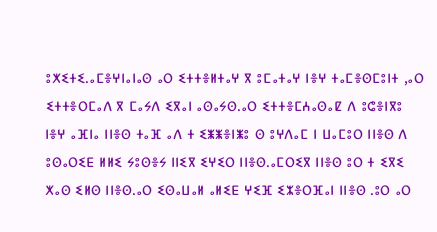ⵓⵅⵉⵜⵉ.ⴰⵎⴻⵖⵏⴰⵏⴰⵙ ⴰⵔ ⵉⵜⵜⴻⵍⵜⴰⵖ ⴳ ⵓⵎⴰⵜⴰⵖ ⵏⴻⵖ ⵜⴰⵎⴻⵙⵎⵓⵏⵜ ,ⴰⵔ ⵉⵜⵜⴻⵔⵎⴰⴷ ⴳ ⵎⴰⵢⴷ ⵉⴳⴰⵏ ⴰⵙⴰⵢⵙ.ⴰⵔ ⵉⵜⵜⴻⵎⵄⴰⵙⴰⵇ ⴷ ⵓⵛⴻⵏⴳⵓ ⵏⴻⵖ ⴰⴼⵏⴰ ⵏⵏⴻⵙ ⵜⴰⴼ ⴰⴷ ⵜ ⵉⵥⵥⴻⵏⵥⵓ ⵙ ⵓⵖⴷⴰⵎ ⵏ ⵡⴰⵎⵓⵔ ⵏⵏⴻⵙ ⴷ ⵓⵙⴰⵔⵉⴹ ⵍⵍⵉ ⵢⵓⵙⴻⵢ ⵏⵏⵉⴳ ⵉⵖⵉⵔ ⵏⵏⴻⵙ.ⴰⵎⵔⵉⴳ ⵏⵏⴻⵙ ⵓⵔ ⵜ ⵉⴳⵉ ⵅⴰⵙ ⵉⵍⵙ ⵏⵏⴻⵙ.ⴰⵔ ⵉⵙⴰⵡⴰⵍ ⴰⵍⵉⴹ ⵖⵉⴼ ⵉⵣⴻⵔⴼⴰⵏ ⵏⵏⴻⵙ .ⵓⵔ ⴰⵔ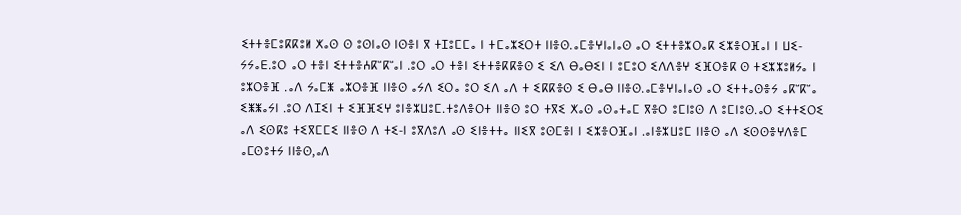ⵉⵜⵜⴻⵎⵓⴽⴽⵓⵍ ⵅⴰⵙ ⵙ ⵓⵙⵏⴰⵙ ⵏⵙⴻⵏ ⴳ ⵜⵊⵓⵎⵎⴰ ⵏ ⵜⵎⴰⵣⵉⵔⵜ ⵏⵏⴻⵙ.ⴰⵎⴻⵖⵏⴰⵏⴰⵙ ⴰⵔ ⵉⵜⵜⴻⵣⵔⴰⴽ ⵉⵣⴻⵔⴼⴰⵏ ⵏ ⵡⵉ-ⵢⵢⴰⴹ.ⵓⵔ ⴰⵔ ⵜⴻⵏ ⵉⵜⵜⴻⵄⴽⵯⴽⵯⴰⵏ .ⵓⵔ ⴰⵔ ⵜⴻⵏ ⵉⵜⵜⴻⴽⴽⴻⵙ ⵉ ⵉⴷ ⴱⴰⴱⵉⵏ ⵏ ⵓⵎⵓⵔ ⵉⴷⴷⴻⵖ ⵉⴼⵔⴻⴽ ⵙ ⵜⵉⵣⵣⵓⵍⵢⴰ ⵏ ⵓⵣⵔⴻⴼ .ⴰⴷ ⵢⴰⵎⵥ ⴰⵣⵔⴻⴼ ⵏⵏⴻⵙ ⴰⵢⴷ ⵉⵔⴰ ⵓⵔ ⵉⴷ ⴰⴷ ⵜ ⵉⴽⴽⴻⵙ ⵉ ⴱⴰⴱ ⵏⵏⴻⵙ.ⴰⵎⴻⵖⵏⴰⵏⴰⵙ ⴰⵔ ⵉⵜⵜⴰⵙⴻⵢ ⴰⴽⵯⴽⵯⴰ ⵉⵥⵥⴰⵢⵏ .ⵓⵔ ⴷⵊⵉⵏ ⵜ ⵉⴼⴼⵉⵖ ⵓⵏⴻⵣⵡⵓⵎ.ⵜⵓⴷⴻⵔⵜ ⵏⵏⴻⵙ ⵓⵔ ⵜⴳⵉ ⵅⴰⵙ ⴰⵙⴰⵜⴰⵎ ⴳⴻⵔ ⵓⵎⵏⵓⵙ ⴷ ⵓⵎⵏⵓⵙ.ⴰⵔ ⵉⵜⵜⵉⵔⵉ ⴰⴷ ⵉⵙⴽⵓ ⵜⵉⴳⵎⵎⵉ ⵏⵏⴻⵙ ⴷ ⵜⵉ-ⵏ ⵓⴳⴷⵓⴷ ⴰⵙ ⵉⵏⴻⵜⵜⴰ ⵏⵏⵉⴳ ⵓⵙⵎⴻⵏ ⵏ ⵉⵣⴻⵔⴼⴰⵏ .ⴰⵏⴻⵣⵡⵓⵎ ⵏⵏⴻⵙ ⴰⴷ ⵉⵙⵙⴻⵖⴷⴻⵎ ⴰⵎⵙⵓⵜⵢ ⵏⵏⴻⵙ,ⴰⴷ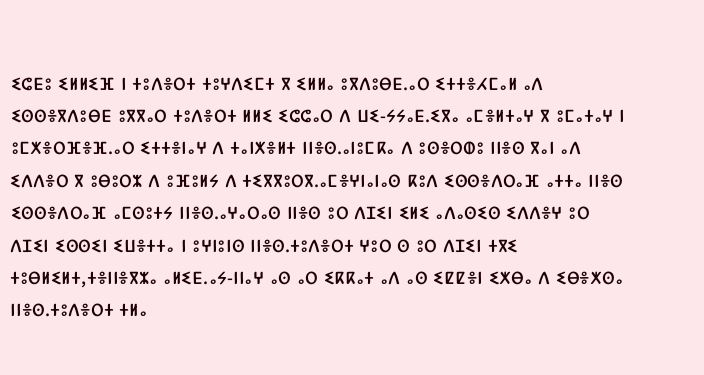ⵉⵛⴹⵓ ⵉⵍⵍⵉⴼ ⵏ ⵜⵓⴷⴻⵔⵜ ⵜⵓⵖⴷⵉⵎⵜ ⴳ ⵉⵍⵍⴰ ⵓⴳⴷⵓⴱⴹ.ⴰⵔ ⵉⵜⵜⴻⵃⵎⴰⵍ ⴰⴷ ⵉⵙⵙⴻⴳⴷⵓⴱⴹ ⵓⴳⴳⴰⵔ ⵜⵓⴷⴻⵔⵜ ⵍⵍⵉ ⵉⵛⵛⴰⵔ ⴷ ⵡⵉ-ⵢⵢⴰⴹ.ⵉⴳⴰ ⴰⵎⴻⵍⵜⴰⵖ ⴳ ⵓⵎⴰⵜⴰⵖ ⵏ ⵓⵎⵅⴻⵔⴼⴻⴼ.ⴰⵔ ⵉⵜⵜⴻⵏⴰⵖ ⴷ ⵜⴰⵏⵅⴻⵍⵜ ⵏⵏⴻⵙ.ⴰⵏⵓⵎⴽⴰ ⴷ ⵓⵙⴻⵔⵀⵓ ⵏⵏⴻⵙ ⴳⴰⵏ ⴰⴷ ⵉⴷⴷⴻⵔ ⴳ ⵓⴱⵓⵔⵣ ⴷ ⵓⴼⵓⵍⵢ ⴷ ⵜⵉⴳⴳⵓⵔⴳ.ⴰⵎⴻⵖⵏⴰⵏⴰⵙ ⴽⵓⴷ ⵉⵙⵙⴻⴷⵔⴰⴼ ⴰⵜⵜⴰ ⵏⵏⴻⵙ ⵉⵙⵙⴻⴷⵔⴰⴼ ⴰⵎⵙⵓⵜⵢ ⵏⵏⴻⵙ.ⴰⵖⴰⵔⴰⵙ ⵏⵏⴻⵙ ⵓⵔ ⴷⵊⵉⵏ ⵉⵍⵉ ⴰⴷⴰⵙⵉⵙ ⵉⴷⴷⴻⵖ ⵓⵔ ⴷⵊⵉⵏ ⵉⵙⵙⵉⵏ ⵉⵡⴻⵜⵜⴰ ⵏ ⵓⵖⵏⵓⵏⵙ ⵏⵏⴻⵙ.ⵜⵓⴷⴻⵔⵜ ⵖⵓⵔ ⵙ ⵓⵔ ⴷⵊⵉⵏ ⵜⴳⵉ ⵜⵓⴱⵍⵉⵍⵜ,ⵜⴻⵏⵏⴻⴳⵣⴰ ⴰⵍⵉⴹ.ⴰⵢ-ⵏⵏⴰⵖ ⴰⵙ ⴰⵔ ⵉⴽⴽⴰⵜ ⴰⴷ ⴰⵙ ⵉⵇⵇⴻⵏ ⵉⵅⴱⴰ ⴷ ⵉⴱⴻⵅⵙⴰ ⵏⵏⴻⵙ.ⵜⵓⴷⴻⵔⵜ ⵜⵍⴰ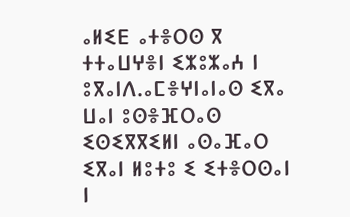ⴰⵍⵉⴹ ⴰⵜⴻⵔⵙ ⴳ ⵜⵜⴰⵡⵖⴻⵏ ⵉⵣⵓⵣⴰⵄ ⵏ ⵓⴳⴰⵏⴷ.ⴰⵎⴻⵖⵏⴰⵏⴰⵙ ⵉⴳⴰ ⵡⴰⵏ ⵓⵙⴻⴼⵔⴰⵙ ⵉⵙⵉⴳⴳⵉⵍⵏ ⴰⵙⴰⴼⴰⵔ ⵉⴳⴰⵏ ⵍⵓⵜⵓ ⵉ ⵉⵜⴻⵔⵙⴰⵏ ⵏ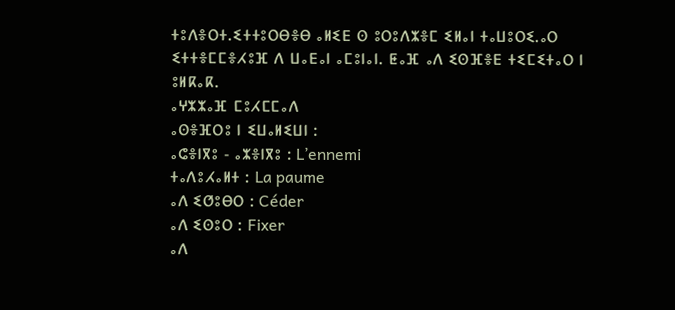ⵜⵓⴷⴻⵔⵜ.ⵉⵜⵜⵓⵔⴱⴻⴱ ⴰⵍⵉⴹ ⵙ ⵓⵔⵓⴷⵣⴻⵎ ⵉⵍⴰⵏ ⵜⴰⵡⵓⵔⵉ.ⴰⵔ ⵉⵜⵜⴻⵎⵎⴻⵃⵓⴼ ⴷ ⵡⴰⴹⴰⵏ ⴰⵎⵓⵏⴰⵏ. ⵟⴰⴼ ⴰⴷ ⵉⵙⴼⴻⴹ ⵜⵉⵎⵉⵜⴰⵔ ⵏ ⵓⵍⴽⴰⴽ.
ⴰⵖⵣⵣⴰⴼ ⵎⵓⵃⵎⵎⴰⴷ
ⴰⵙⴻⴼⵔⵓ ⵏ ⵉⵡⴰⵍⵉⵡⵏ :
ⴰⵛⴻⵏⴳⵓ - ⴰⵣⴻⵏⴳⵓ : L’ennemi
ⵜⴰⴷⵓⵃⴰⵍⵜ : La paume
ⴰⴷ ⵉⵚⵓⴱⵔ : Céder
ⴰⴷ ⵉⵙⵓⵔ : Fixer
ⴰⴷ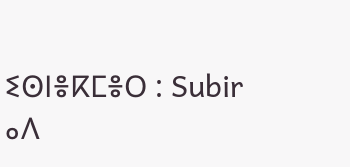ⵉⵙⵏⴻⴽⵎⴻⵔ : Subir
ⴰⴷ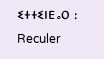ⵉⵜⵜⵉⵏⴹⴰⵔ : Reculer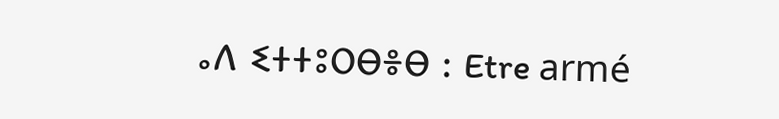ⴰⴷ ⵉⵜⵜⵓⵔⴱⴻⴱ : Etre armé